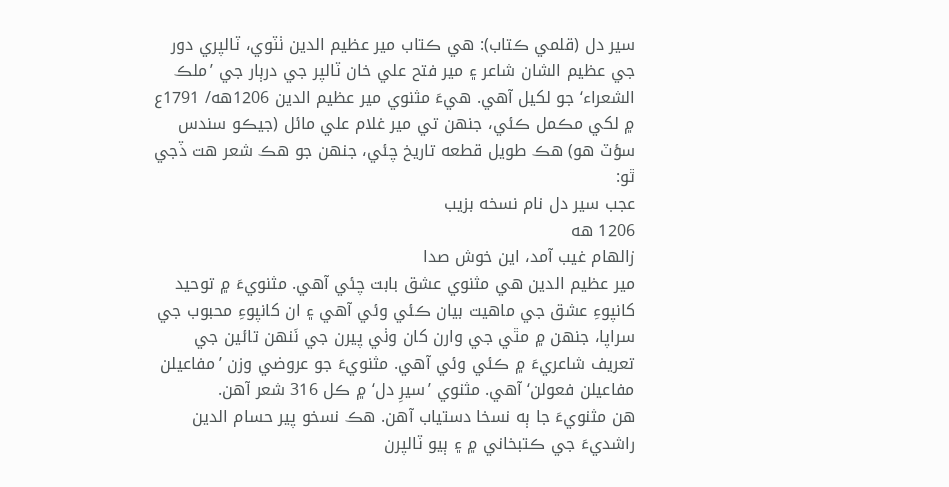سير دل (قلمي ڪتاب): هي ڪتاب مير عظيم الدين ٺٽوي، ٽالپري دور جي عظيم الشان شاعر ۽ مير فتح علي خان ٽالپر جي درٻار جي ’ملڪ الشعراء‘ جو لکيل آهي. هيءَ مثنوي مير عظيم الدين 1206هه/ 1791ع ۾ لکي مڪمل ڪئي، جنهن تي مير غلام علي مائل (جيڪو سندس سؤٽ هو) هڪ طويل قطعه تاريخ چئي، جنهن جو هڪ شعر هت ڏجي ٿو:
عجب سير دل نام نسخه بزيب
1206 هه
زالهام غيب آمد، اين خوش صدا
مير عظيم الدين هي مثنوي عشق بابت چئي آهي. مثنويءَ ۾ توحيد کانپوءِ عشق جي ماهيت بيان ڪئي وئي آهي ۽ ان کانپوءِ محبوب جي سراپا، جنهن ۾ مٿي جي وارن کان وٺي پيرن جي نَنهن تائين جي تعريف شاعريءَ ۾ ڪئي وئي آهي. مثنويءَ جو عروضي وزن ’مفاعيلن مفاعيلن فعولن‘ آهي. مثنوي ’سيرِ دل‘ ۾ ڪل 316 شعر آهن.
هن مثنويءَ جا ٻه نسخا دستياب آهن. هڪ نسخو پير حسام الدين راشديءَ جي ڪتبخاني ۾ ۽ ٻيو ٽالپرن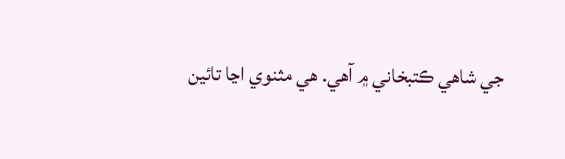جي شاهي ڪتبخاني ۾ آهي. هي مثنوي اڃا تائين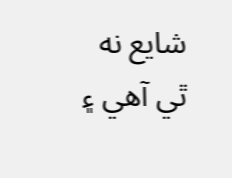شايع نه ٿي آهي ۽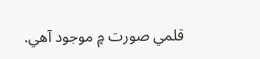قلمي صورت ۾ موجود آهي.